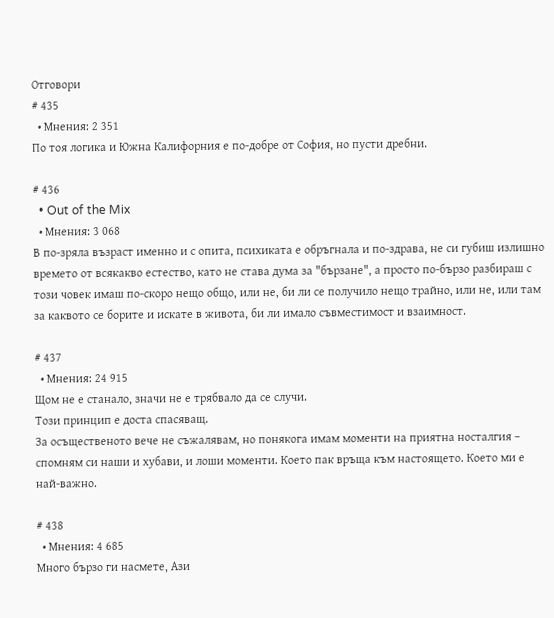Отговори
# 435
  • Мнения: 2 351
По тоя логика и Южна Калифорния е по-добре от София, но пусти дребни.

# 436
  • Out of the Mix
  • Мнения: 3 068
В по-зряла възраст именно и с опита, психиката е обръгнала и по-здрава, не си губиш излишно времето от всякакво естество, като не става дума за "бързане", а просто по-бързо разбираш с този човек имаш по-скоро нещо общо, или не, би ли се получило нещо трайно, или не, или там за каквото се борите и искате в живота, би ли имало съвместимост и взаимност.

# 437
  • Мнения: 24 915
Щом не е станало, значи не е трябвало да се случи.
Този принцип е доста спасяващ.
За осъщественото вече не съжалявам, но понякога имам моменти на приятна носталгия – спомням си наши и хубави, и лоши моменти. Което пак връща към настоящето. Което ми е най-важно.

# 438
  • Мнения: 4 685
Много бързо ги насмете, Ази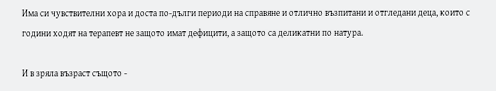Има си чувствителни хора и доста по-дълги периоди на справяне и отлично възпитани и отгледани деца, които с години ходят на терапевт не защото имат дефицити, а защото са деликатни по натура.

И в зряла възраст същото -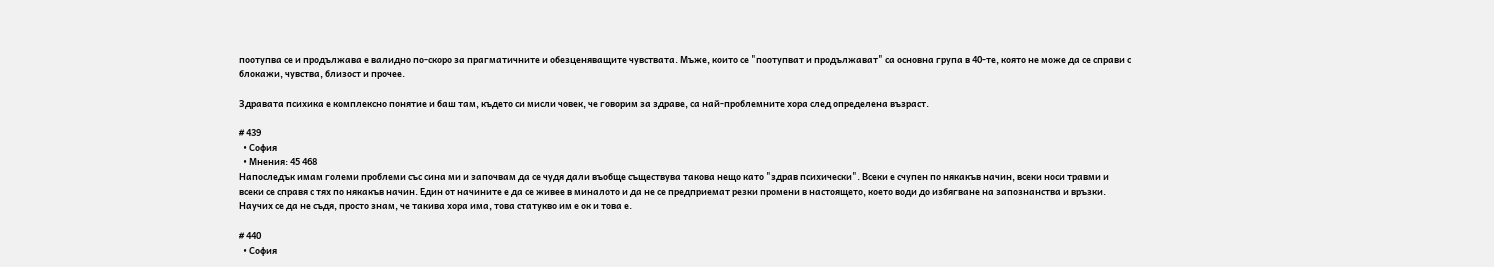поотупва се и продължава е валидно по-скоро за прагматичните и обезценяващите чувствата. Мъже, които се "поотупват и продължават" са основна група в 40-те, която не може да се справи с блокажи, чувства, близост и прочее.

Здравата психика е комплексно понятие и баш там, където си мисли човек, че говорим за здраве, са най-проблемните хора след определена възраст.

# 439
  • София
  • Мнения: 45 468
Напоследък имам големи проблеми със сина ми и започвам да се чудя дали въобще съществува такова нещо като "здрав психически". Всеки е счупен по някакъв начин, всеки носи травми и всеки се справя с тях по някакъв начин. Един от начините е да се живее в миналото и да не се предприемат резки промени в настоящето, което води до избягване на запознанства и връзки.
Научих се да не съдя, просто знам, че такива хора има, това статукво им е ок и това е.

# 440
  • София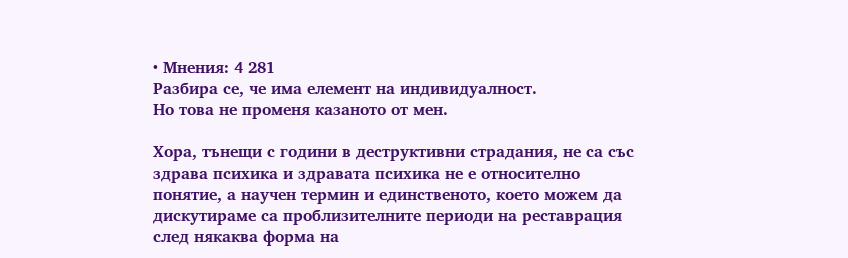• Мнения: 4 281
Разбира се, че има елемент на индивидуалност.
Но това не променя казаното от мен.

Хора, тънещи с години в деструктивни страдания, не са със здрава психика и здравата психика не е относително понятие, а научен термин и единственото, което можем да дискутираме са проблизителните периоди на реставрация след някаква форма на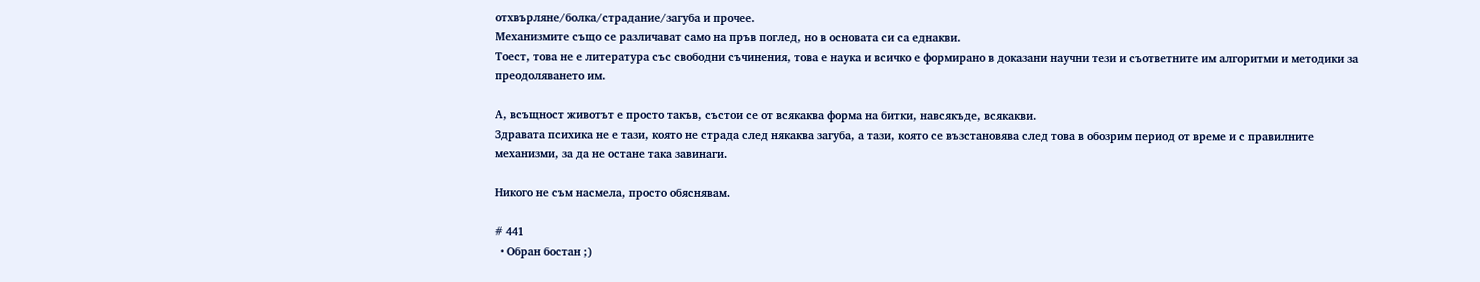отхвърляне/болка/страдание/загуба и прочее.
Механизмите също се различават само на пръв поглед, но в основата си са еднакви.
Тоест, това не е литература със свободни съчинения, това е наука и всичко е формирано в доказани научни тези и съответните им алгоритми и методики за преодоляването им.

А, всъщност животът е просто такъв, състои се от всякаква форма на битки, навсякъде, всякакви.
Здравата психика не е тази, която не страда след някаква загуба, а тази, която се възстановява след това в обозрим период от време и с правилните механизми, за да не остане така завинаги.

Никого не съм насмела, просто обяснявам.

# 441
  • Обран бостан ;)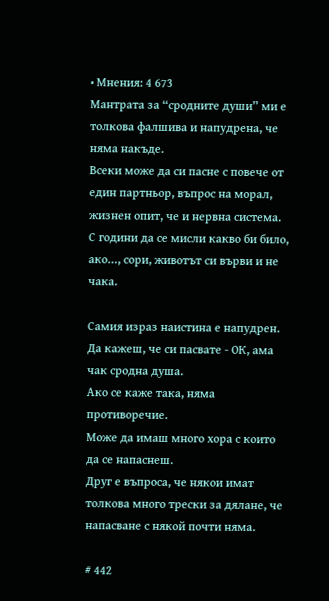• Мнения: 4 673
Мантрата за “сродните души” ми е толкова фалшива и напудрена, че няма накъде.
Всеки може да си пасне с повече от един партньор, въпрос на морал, жизнен опит, че и нервна система.
С години да се мисли какво би било, ако…, сори, животът си върви и не чака.

Самия израз наистина е напудрен. Да кажеш, че си пасвате - ОК, ама чак сродна душа.
Ако се каже така, няма противоречие.
Може да имаш много хора с които да се напаснеш.
Друг е въпроса, че някои имат толкова много трески за дялане, че напасване с някой почти няма.

# 442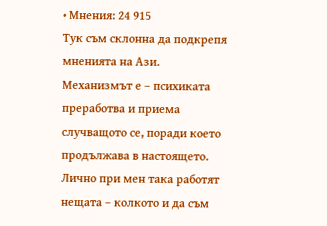• Мнения: 24 915
Тук съм склонна да подкрепя мненията на Ази.
Механизмът е – психиката преработва и приема случващото се, поради което продължава в настоящето. Лично при мен така работят нещата – колкото и да съм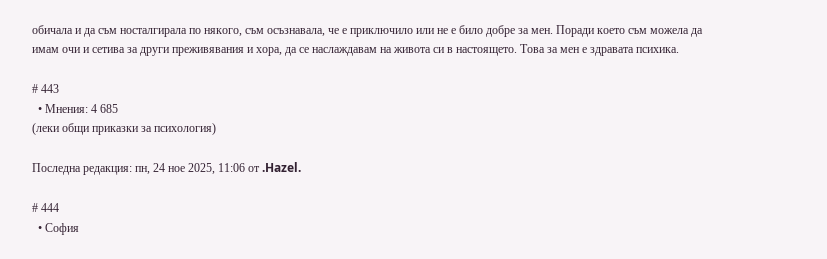обичала и да съм носталгирала по някого, съм осъзнавала, че е приключило или не е било добре за мен. Поради което съм можела да имам очи и сетива за други преживявания и хора, да се наслаждавам на живота си в настоящето. Това за мен е здравата психика.

# 443
  • Мнения: 4 685
(леки общи приказки за психология)

Последна редакция: пн, 24 ное 2025, 11:06 от .Hazel.

# 444
  • София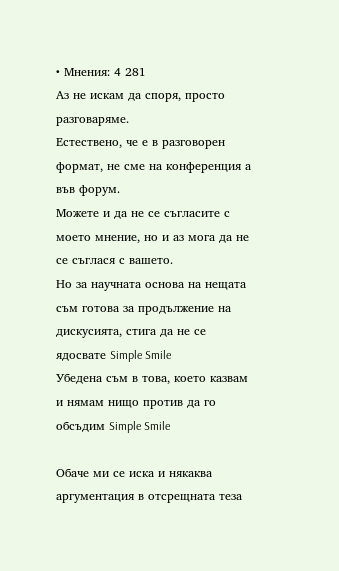• Мнения: 4 281
Аз не искам да споря, просто разговаряме.
Естествено, че е в разговорен формат, не сме на конференция а във форум.
Можете и да не се съгласите с моето мнение, но и аз мога да не се съглася с вашето.
Но за научната основа на нещата съм готова за продължение на дискусията, стига да не се ядосвате Simple Smile
Убедена съм в това, което казвам и нямам нищо против да го обсъдим Simple Smile

Обаче ми се иска и някаква аргументация в отсрещната теза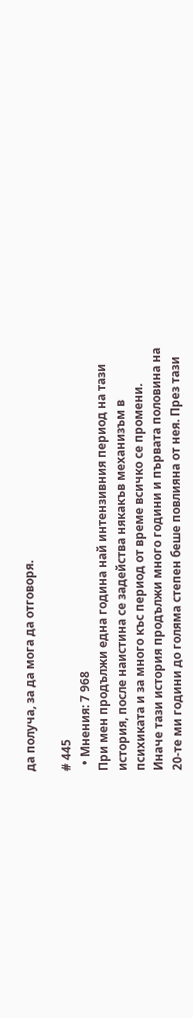да получа, за да мога да отговоря.

# 445
  • Мнения: 7 968
При мен продължи една година най интензивния период на тази история, после наистина се задейства някакъв механизъм в психиката и за много къс период от време всичко се промени. Иначе тази история продължи много години и първата половина на 20-те ми години до голяма степен беше повлияна от нея. През тази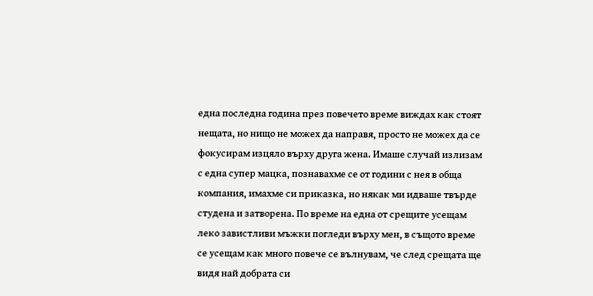една последна година през повечето време виждах как стоят нещата, но нищо не можех да направя, просто не можех да се фокусирам изцяло върху друга жена. Имаше случай излизам с една супер мацка, познавахме се от години с нея в обща компания, имахме си приказка, но някак ми идваше твърде студена и затворена. По време на една от срещите усещам леко завистливи мъжки погледи върху мен, в същото време се усещам как много повече се вълнувам, че след срещата ще видя най добрата си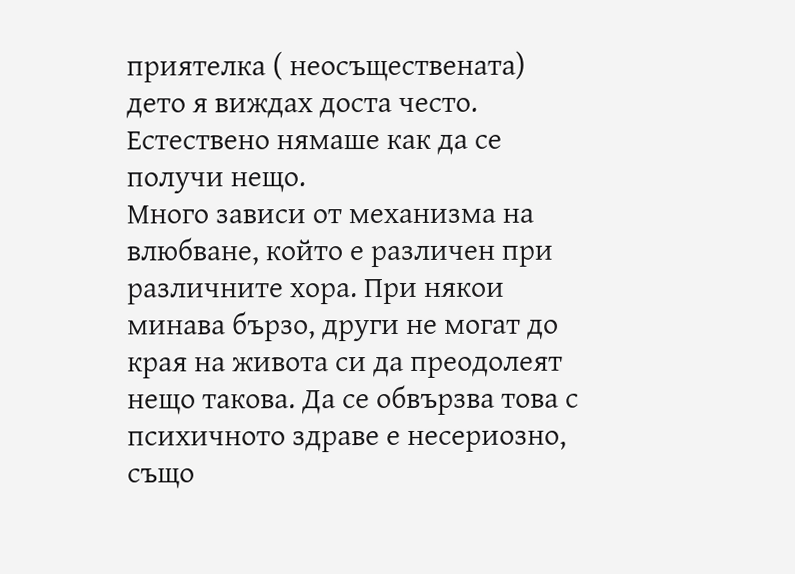приятелка ( неосъществената) дето я виждах доста често. Естествено нямаше как да се получи нещо.
Много зависи от механизма на влюбване, който е различен при различните хора. При някои минава бързо, други не могат до края на живота си да преодолеят нещо такова. Да се обвързва това с психичното здраве е несериозно, също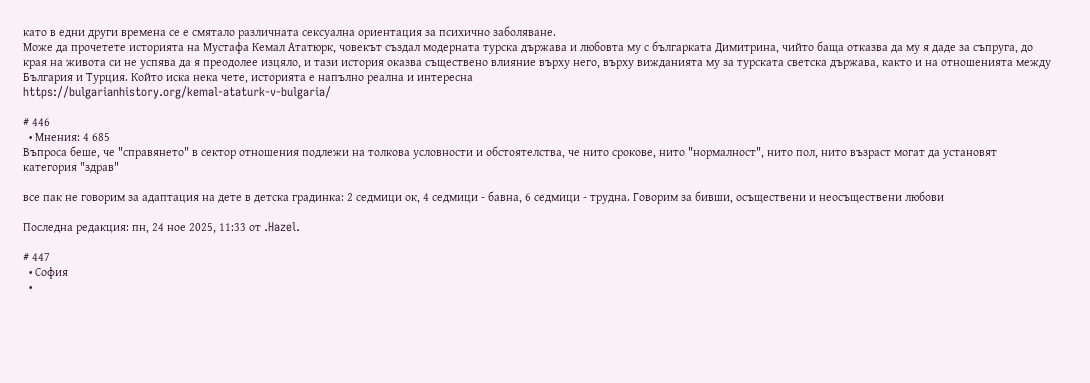като в едни други времена се е смятало различната сексуална ориентация за психично заболяване.
Може да прочетете историята на Мустафа Кемал Ататюрк, човекът създал модерната турска държава и любовта му с българката Димитрина, чийто баща отказва да му я даде за съпруга, до края на живота си не успява да я преодолее изцяло, и тази история оказва съществено влияние върху него, върху вижданията му за турската светска държава, както и на отношенията между България и Турция. Който иска нека чете, историята е напълно реална и интересна
https://bulgarianhistory.org/kemal-ataturk-v-bulgaria/

# 446
  • Мнения: 4 685
Въпроса беше, че "справянето" в сектор отношения подлежи на толкова условности и обстоятелства, че нито срокове, нито "нормалност", нито пол, нито възраст могат да установят категория "здрав"

все пак не говорим за адаптация на дете в детска градинка: 2 седмици ок, 4 седмици - бавна, 6 седмици - трудна. Говорим за бивши, осъществени и неосъществени любови

Последна редакция: пн, 24 ное 2025, 11:33 от .Hazel.

# 447
  • София
  •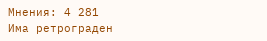Мнения: 4 281
Има ретрограден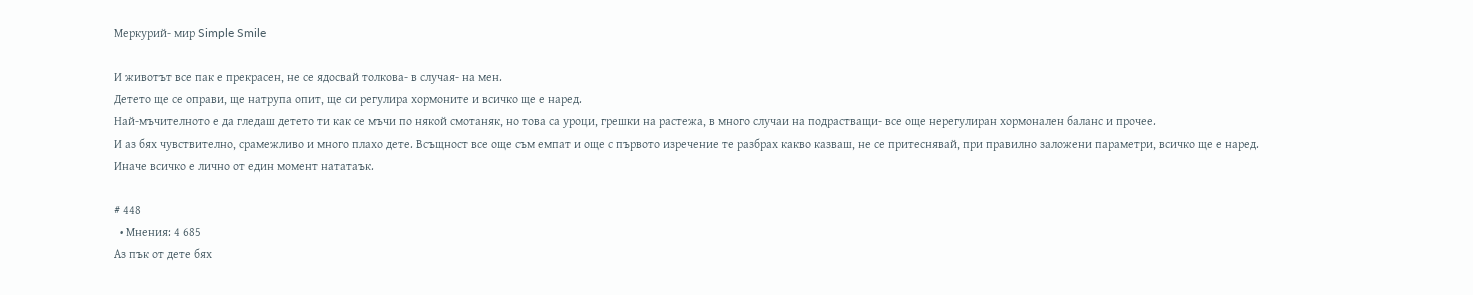Меркурий- мир Simple Smile

И животът все пак е прекрасен, не се ядосвай толкова- в случая- на мен.
Детето ще се оправи, ще натрупа опит, ще си регулира хормоните и всичко ще е наред.
Най-мъчителното е да гледаш детето ти как се мъчи по някой смотаняк, но това са уроци, грешки на растежа, в много случаи на подрастващи- все още нерегулиран хормонален баланс и прочее.
И аз бях чувствително, срамежливо и много плахо дете. Всъщност все още съм емпат и още с първото изречение те разбрах какво казваш, не се притеснявай, при правилно заложени параметри, всичко ще е наред.
Иначе всичко е лично от един момент нататаък.

# 448
  • Мнения: 4 685
Аз пък от дете бях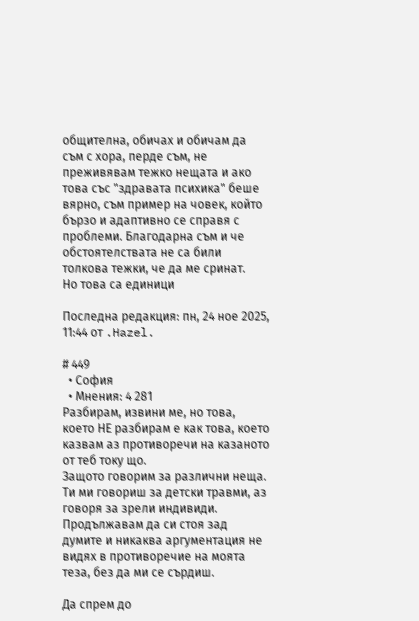общителна, обичах и обичам да съм с хора, перде съм, не преживявам тежко нещата и ако това със "здравата психика" беше вярно, съм пример на човек, който бързо и адаптивно се справя с проблеми. Благодарна съм и че обстоятелствата не са били толкова тежки, че да ме сринат.
Но това са единици

Последна редакция: пн, 24 ное 2025, 11:44 от .Hazel.

# 449
  • София
  • Мнения: 4 281
Разбирам, извини ме, но това, което НЕ разбирам е как това, което казвам аз противоречи на казаното от теб току що.
Защото говорим за различни неща.
Ти ми говориш за детски травми, аз говоря за зрели индивиди.
Продължавам да си стоя зад думите и никаква аргументация не видях в противоречие на моята теза, без да ми се сърдиш.

Да спрем до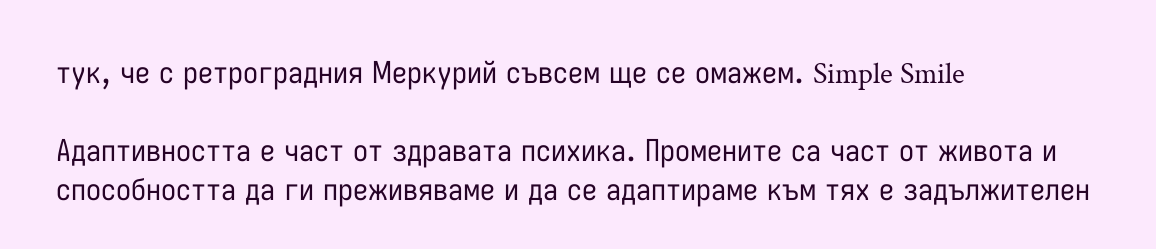тук, че с ретроградния Меркурий съвсем ще се омажем. Simple Smile

Адаптивността е част от здравата психика. Промените са част от живота и способността да ги преживяваме и да се адаптираме към тях е задължителен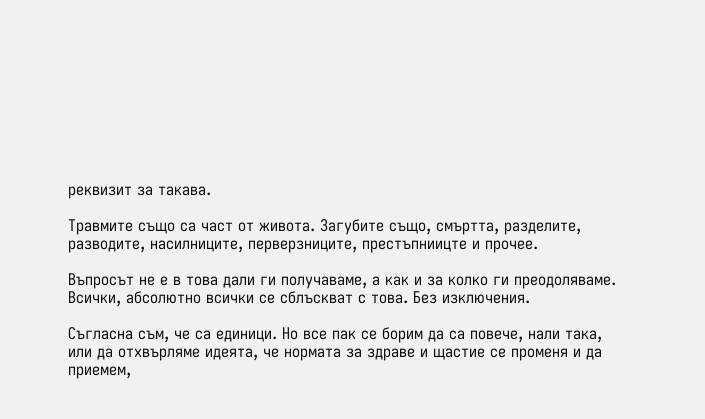реквизит за такава.

Травмите също са част от живота. Загубите също, смъртта, разделите, разводите, насилниците, перверзниците, престъпниицте и прочее.

Въпросът не е в това дали ги получаваме, а как и за колко ги преодоляваме. Всички, абсолютно всички се сблъскват с това. Без изключения.

Съгласна съм, че са единици. Но все пак се борим да са повече, нали така, или да отхвърляме идеята, че нормата за здраве и щастие се променя и да приемем,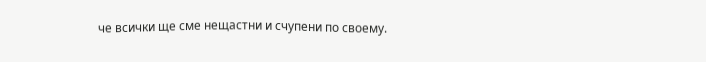че всички ще сме нещастни и счупени по своему.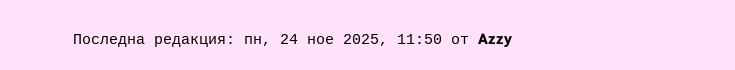Последна редакция: пн, 24 ное 2025, 11:50 от Azzy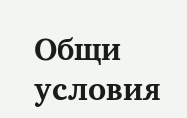Общи условия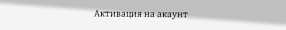Активация на акаунт